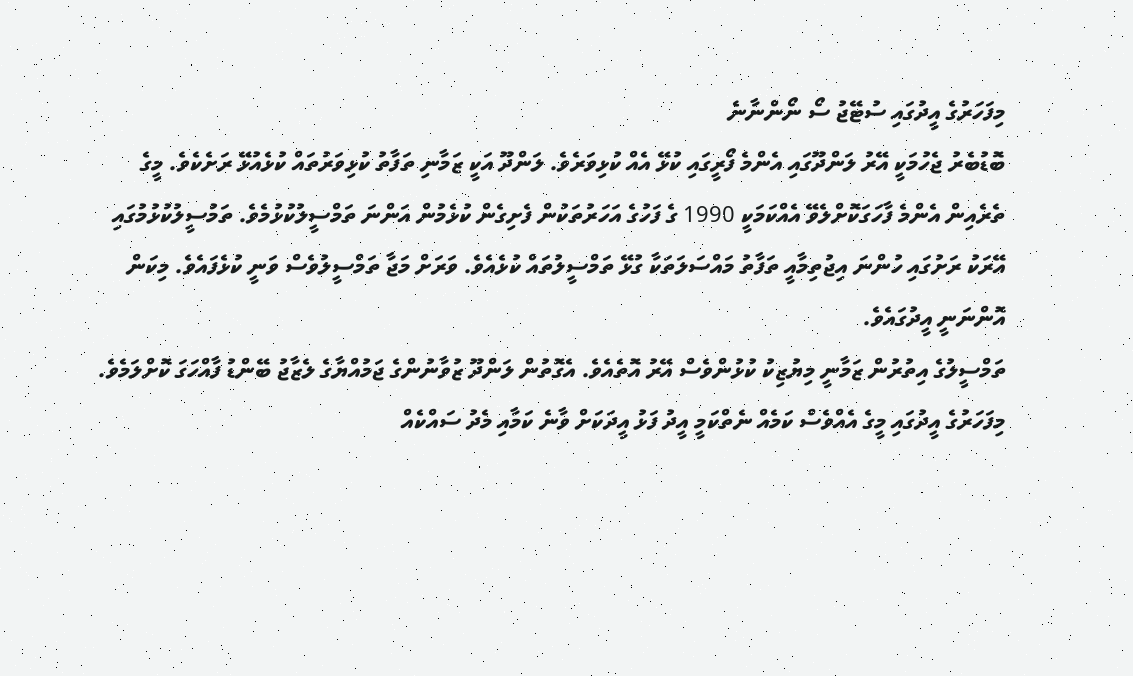މިފަހަރުގެ އީދުގައި ސުޓޭޖު ސޯ ނޯންނާނެ
ބޮޑުބެރު ޖެހުމަކީ އޭރު ލަންދޫގައި އެންމެ ފޯރީގައި ކުޅޭ އެއް ކުޅިވަރެވެ. ލަންދޫ އަކީ ޒަމާނި ތަފާތު ކުޅިވަރުތައް ކުޅެއުޅޭ ރަށެކެވެ. މީގެ ތެރެއިން އެންމެ ފާހަގަކޮށްލެވޭ އެއްކަމަކީ 1990 ގެ ފަހުގެ އަހަރުތަކުން ފެށިގެން ކުޅެމުން އަންނަ ތަމްސީލުކުޅުމެވެ. ތަމުސީލުކުޅުމުގައި އޭރަކު ރަށުގައި ހުންނަ އިޖުތިމާއީ ތަފާތު މައްސަލަތަކާ ގުޅޭ ތަމްސީލުތައް ކުޅެއެވެ. ވަރަށް މަޖާ ތަމްސީލުވެސް ވަނީ ކުޅެފައެވެ. މިކަން އޮންނަނީ އީދުގައެވެ.
ތަމްސީލުގެ އިތުރުން ޒަމާނީ މިޔުޒިކު ކުޅުންވެސް އޭރު އޮތެއެވެ. އެގޮތުން ލަންދޫ ޒުވާނުންގެ ޖަމުއްޔާގެ ލެޒާޖު ބޭންޑު ފާއްހަގަ ކޮށްލަމެވެ.
މިފަހަރުގެ އީދުގައި މީގެ އެއްވެސް ކަމެއް ނެތްކަމީ އީދު ފަޅު އީދަކަށް ވާނެ ކަމާއި މެދު ސައްކެއް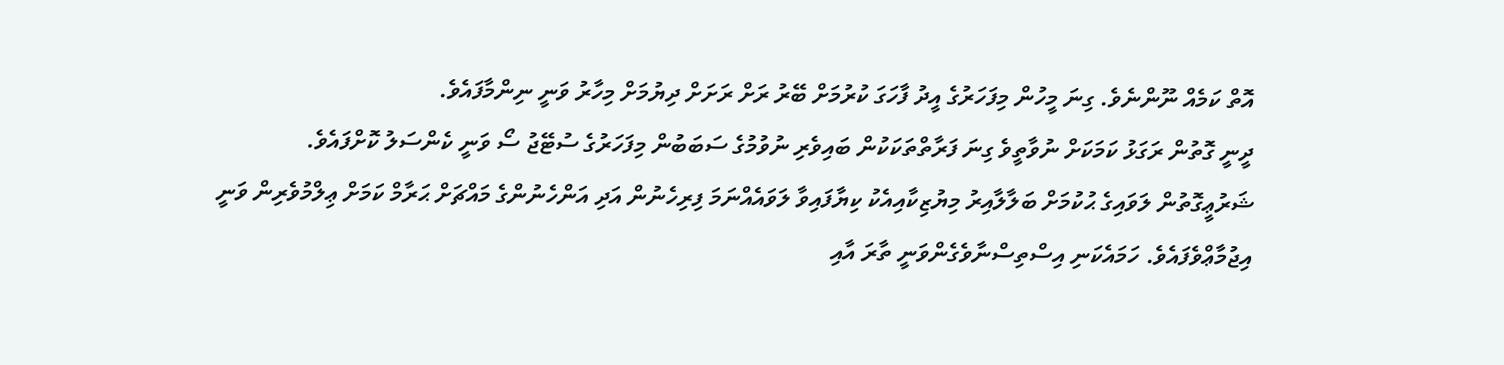އޮތް ކަމެއް ނޫންނެވެ. ގިނަ މީހުން މިފަހަރުގެ އީދު ފާހަގަ ކުރުމަށް ބޭރު ރަށް ރަށަށް ދިޔުމަށް މިހާރު ވަނީ ނިންމާފައެވެ.
ދީނީ ގޮތުން ރަގަޅު ކަމަކަށް ނުވާތީވެ ގިނަ ފަރާތްތަކަކުން ބައިވެރި ނުވުމުގެ ސަބަބުން މިފަހަރުގެ ސުޓޭޖު ސޯ ވަނީ ކެންސަލު ކޮށްފައެވެ.
ޝަރުޢީގޮތުން ލަވައިގެ ޙުކުމަށް ބަލާލާއިރު މިޔުޒިކާއިއެކު ކިޔާފައިވާ ލަވައެއްނަމަ ފިރިހެނުން އަދި އަންހެނުންގެ މައްޗަށް ޙަރާމް ކަމަށް ޢިލްމުވެރިން ވަނީ އިޖުމާޢްވެފައެވެ. ހަމައެކަނި އިސްތިސްނާވެގެންވަނީ ތާރަ އާއި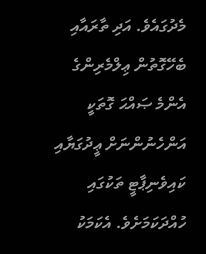މެދުގައެވެ. އަދި ތާރައާއި ބެހޭގޮތުން ޢިލްމެރިންގެ އެންމެ ޞައްޙަ ގޮތަކީ އަންހެނުންނަށް ޢީދުގަޔާއި ކައިވެނިޕާޓީ ތަކުގައި ހުއްދަކަމަށެވެ. އެކަމަކު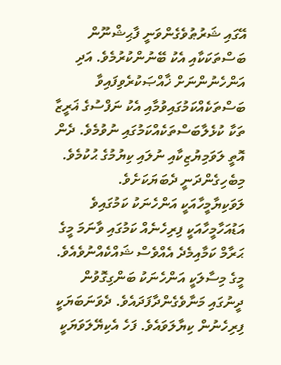އޭގައި ޝަރުޠުވެގެންވަނީ ފާޙިޝްނޫން ބަސްތަކަކާއި އެކު ބޭނުންކުރުމެވެ. އަދި އަންހެނުންނަށް ޚާއްޞަކުރެވިފައިވާ ބަސްތަކެއްކަމުގައިވުމާއި އެކު ނަފްސުގެ ޣަރީޒާ ތަކާ ކުޅެލާބަސްތަކެއްކަމުގައި ނުވުމެވެ. ދެން އޮތީ ލަވަމިޔުޒިކާއި ނުލައި ކިޔުމުގެ ޙުކުމެވެ. މިބެހިގެންދަނީ ދެބަޔަކަށެވެ. ލަވަކިޔާމީހާއަކީ އަންހެނަކު ކަމުގައިވެ އަޑުއަހާމީހާއަކީ ފިރިހެނެއް ކަމުގައި ވާނަމަ މީގެ ޙަރާމް ކަމާއިމެދެ އެއްވެސް ޝައްކެއްނުވެއެވެ. މީގެ މިސާލަކީ އަންހެނަކު ބަންގިގޮވުން ދީނުގައި މަނާވެގެންދާފަދައެވެ. ދެވަނަބަޔަކީ ފިރިހެނުން ކިޔާލަވައެވެ. ފަހެ އެކިޔޭލަވަޔަކީ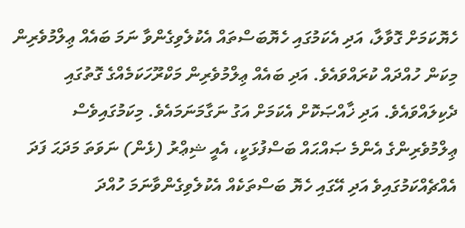ހެޔޮކަމަށް ގޮވާލާ، އަދި އެކަމުގައި ހެޔޮބަސްތައް އެކުލެވިގެންވާ ނަމަ ބައެއް ޢިލްމުވެރިން މިކަން ހުއްދައް ކުރައްވައެވެ. އަދި ބައެއް ޢިލްމުވެރިން މަކްރޫހަކަމެއްގެ ގޮތުގައި ދެކިލައްވައެވެ. އަދި ޚާއްޞަކޮށް އެކަމަށް އަގު ނަގާމަނަމައެވެ. މިކަމުގައިވެސް ޢިލްމުވެރިންގެ އެންމެ ޞައްޙައް ބަސްފުޅަކީ، އެއީ ޝިޢްރު (ޅެން) ނަވަތަ މަދަޙަ ފަދަ އެއްޗެއްކަމުގައިވެ އަދި އޭގައި ހެޔޮ ބަސްތަކެއް އެކުލެވިގެންވާނަމަ ހުއްދަ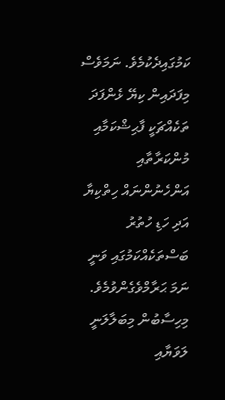ކަމުގައިދެކުމެވެ. ނަމަވެސް މިފަދައިން ކިޔޭ ޅެންފަދަ ތަކެއްޗަކީ ފާޙިޝްކަމާއި މުންކަރާތާއި އަންހެނުންނައް ހިތްކިޔާ އަދި ހަޑި ހުތުރު ބަސްތަކެއްކަމުގައި ވަނީ ނަމަ ޙަރާމްވެގެންވުމެވެ.
މިހިސާބުން މިބަލާލަނީ ލަވަޔާއި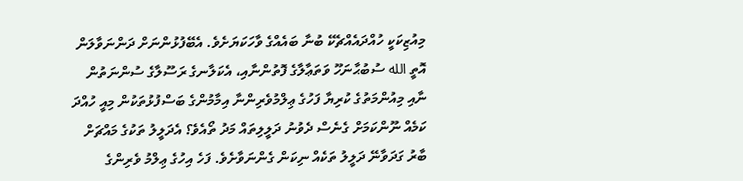މިއުޒިކަކީ ހުއްދައެއްޗެކޭ ބުނާ ބައެއްގެ ވާހަކަޔަށެވެ. އެބޭފުޅުންނަށް ދަންނަވާލަން އޮތީ الله ސުބުޙާނަހޫ ވަތަޢާލާގެ ފޮތުންނާއި، އެކަލާނގެ ރަސޫލާގެ ސުންނަތުން ނާއި މިއުންމަތުގެ ކުރިޔާ ފަހުގެ ޢިލްމުވެރިންނާ އިމާމުންގެ ބަސްފުޅުތަކުން މިއީ ހުއްދަ ކަމެއް ނޫންކަމަށް ގެނެސް ދެވުނު ދަލީލިތައް މަދު ތޯއެވެ؟ އެދަލީލު ތަކުގެ މައްޗަށް ބާރު ގަދަވާނޭ ދަލީލު ތަކެއް ނިކަން ގެންނަވާށެވެ. ފަހެ އިހުގެ ޢިލްމު ވެރިންގެ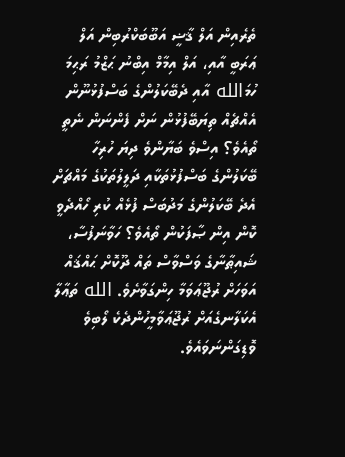ތެރެއިން އަލް ޤާޟީ އަބޫބަކްރުބިން އަލް ޢަރަބީ އާއި، އަލް އިމާމް އިބްނު ޙަޒްމު ރަޙިމަ ހުމަالله އާއި ދެބޭކަލުންގެ ބަސްފުޅުނޫން އެއްޗެއް ތިޔަބޭފުޅުން ނަށް ފެންނަން ނެތީ ތޯއެވެ؟ އިސްވެ ބަޔާންވެ ދިޔަ ހުރިހާ ބޭކަލުންގެ ބަސްފުޅުތަކާއި ދަލީލުތަކުގެ މައްޗަށް އެދެ ބޭކަލުންގެ މަދުބަސް ފުޅެއް ކުރި ހޯއްދެވީ ކޮން އިން ޞާފަކުން ތޯއެވެ؟ ހަވާނަފުސާ، ޝައިޠާނާގެ ވަސްވާސް ތައް ދޫކޮށް ޙައްޤައް އަވަހަށް ރުޖޫޢަވަމާ ހިންގަވާށެވެ. الله ތަޢާލާ އެކަލާނގެއަށް ރުޖޫޢަވާމީހުންދެކެ ލޯބިވެ ވޮޑިގަންނަވައެވެ.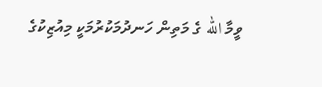ވީމާ الله ގެ މަތިން ހަނދުމަކުރުމަކީ މިއުޒިކުގެ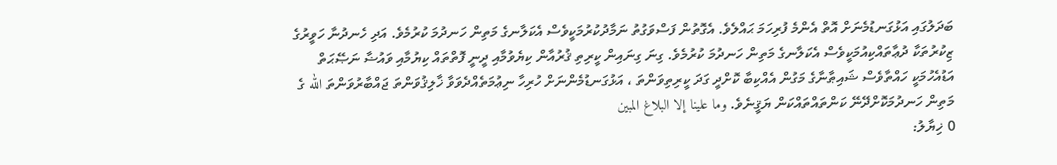ބަދަލުގައި އަޅުގަނޑުމެނަށް އޮތް އެންމެ ފުރިހަމަ ޙައްލެވެ. އެގޮތުން ފަސްވަގުތު ނަމާދުކުރުމަކީވެސް އެކަލާނގެ މަތިން ހަނދުމަ ކުރުމެވެ. އަދި ހެނދުނާ ހަވީރުގެ ޒިކުރުތަކާ ދުޢާތައްކިއުމަކީވެސް އެކަލާނގެ މަތިން ހަނދުމަ ކުރުމެވެ. ގިނަ ގިނައިން ކީރިތި ޤުރުއާން ކިޔެވުމާއި ދީނީ ފޮތްތައް ކިޔުމާއި ވައުޟާ ނަޞޭޙަތް އަޑުއެހުމަކީ ހައްތާވެސް ޝައިޠާނާގެ މަގުން އެއްކިބާ ކޮށްދީ ގަދަ ކީރިތިވަންތަ ، އަޅުގަނޑުމެންނަށް ހުރިހާ ނިޢުމަތެއްދެވަވާ ޚާލިޤުވަންތަ ޖައްބާރުވަންތަ الله ގެ މަތިން ހަނދުމަކޮށްދޭނޭ ކަންތައްތައްކަން ޔަޤީނެވެ. وما علينا إلا البلاغ المبين
0 ޚިޔާލު: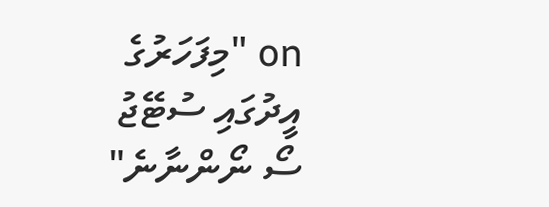on "މިފަހަރުގެ އީދުގައި ސުޓޭޖު ސޯ ނޯންނާނެ"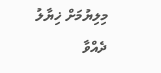މިލިޔުމަށް ޚިޔާލު ދެއްވާ